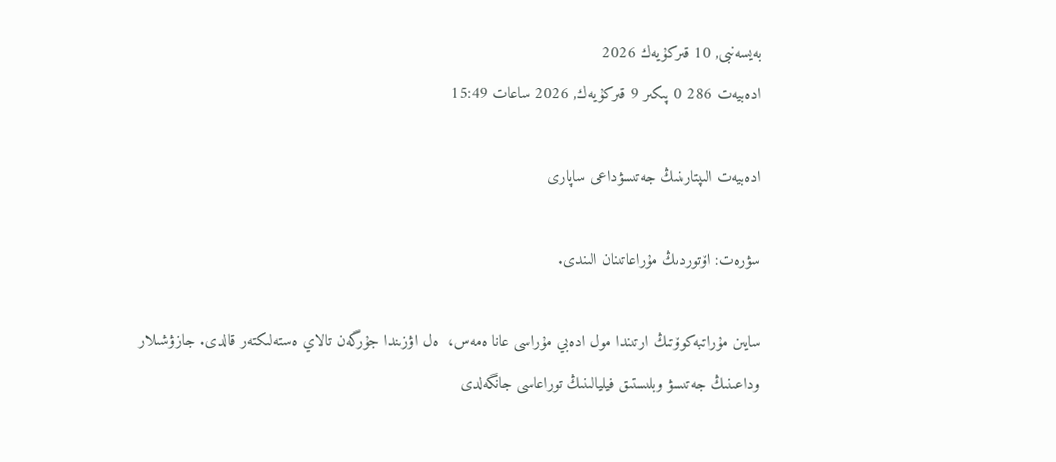بەيسەنبى, 10 قىركۇيەك 2026
ادەبيەت 286 0 پىكىر 9 قىركۇيەك, 2026 ساعات 15:49

ادەبيەت الىپتارىنىڭ جەتىسۋداعى ساپارى

سۋرەت: اۆتوردىڭ مۇراعاتىنان الىندى.

سايىن مۇراتبەكوۆتىڭ ارتىندا مول ادەبي مۇراسى عانا ەمەس،  ەل اۋزىندا جۇرگەن تالاي ەستەلىكتەر قالدى. جازۋشىلار وداعىنىڭ جەتىسۋ وبلىستىق فيليالىنىڭ توراعاسى جانگەلدى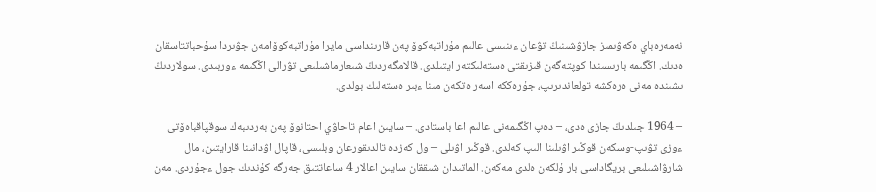نەمەرەباي ەكەۋىمىز جازۋشىنىڭ تۋعان ءىنىسى عالىم مۇراتبەكوۆ پەن قارىنداسى مايرا مۇراتبەكوۆامەن جۋىردا سۇحباتتاسقان ەدىك. اڭگىمە بارىسىندا كوپتەگەن قىزىقتى ەستەلىكتەر ايتىلدى. قالامگەردىڭ شىعارماشىلىعى تۋرالى اڭگىمە ءوربىدى. سولاردىڭ  ىشىندە مەنى ەرەكشە تولعاندىرىپ، جۇرەككە اسەر ەتكەن مىنا ءبىر ەستەلىك بولدى.

– 1964 جىلدىڭ جازى ەدى، – دەپ اڭگىمەنى عالىم اعا باستادى. – سايىن اعام تاحاۋي احتانوۆ پەن بەردىبەك سوقپاقباەۆتى ءوزى تۋىپ-وسكەن قوڭىر اۋىلىنا الىپ كەلدى. قوڭىر اۋىلى – ول كەزدە تالدىقورعان وبلىسى، قاپال اۋدانىنا قارايتىن، مال شارۋاشىلىعى بريگاداسى بار ۇلكەن ەلدى مەكەن. الماتىدان شىققان سايىن اعالار 4 ساعاتتىق جەرگە كۇندىك جول ءجۇردى. مەن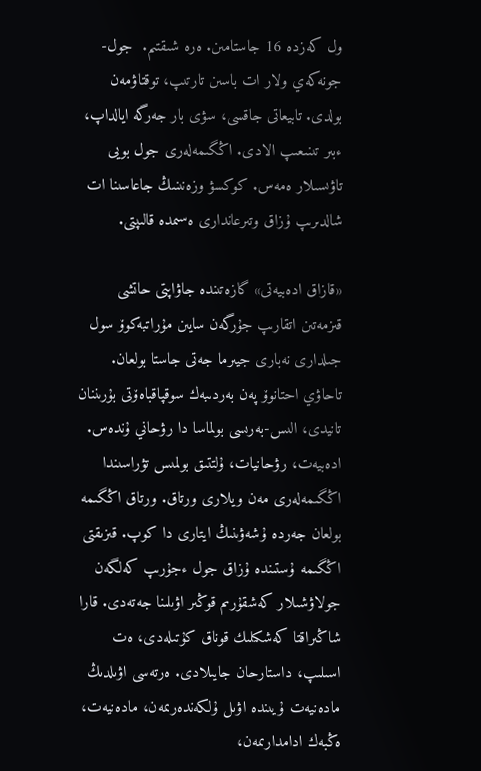ول كەزدە 16 جاستامىن. ەرە شىقتىم.  جول-جونەكەي ولار ات باسىن تارتىپ، توقتاۋمەن بولدى. تابيعاتى جاقسى، سۋى بار جەرگە ايالداپ، ءبىر تىنىعىپ الادى. اڭگىمەلەرى جول بويى تاۋىسىلار ەمەس. كوكسۋ وزەنىنىڭ جاعاسىنا ات شالدىرىپ ۇزاق وتىرعاندارى ەسىمدە قالىپتى.

«قازاق ادەبيەتى» گازەتىندە جاۋاپتى حاتشى قىزمەتىن اتقارىپ جۇرگەن سايىن مۇراتبەكوۆ سول جىلدارى نەبارى جيىرما جەتى جاستا بولعان. تاحاۋي احتانوۆ پەن بەردىبەك سوقپاقباەۆتى بۇرىننان تانيدى، الىس-بەرىسى بولماسا دا رۋحاني ۇندەس. ادەبيەت، رۋحانيات، ۇلتتىق بولمىس تۋراسىندا اڭگىمەلەرى مەن ويلارى ورتاق. ورتاق اڭگىمە بولعان جەردە ۇشەۋىنىڭ ايتارى دا كوپ. قىزىقتى اڭگىمە ۇستىندە ۇزاق جول ءجۇرىپ كەلگەن جولاۋشىلار كەشقۇرىم قوڭىر اۋىلىنا جەتەدى. قارا شاڭىراقتا كەشكىلىك قوناق كۇتىلەدى، ەت اسىلىپ، داستارحان جايىلادى. ەرتەسى اۋىلدىڭ مادەنيەت ۇيىندە اۋىل ۇلكەندەرىمەن، مادەنيەت، ەڭبەك ادامدارىمەن،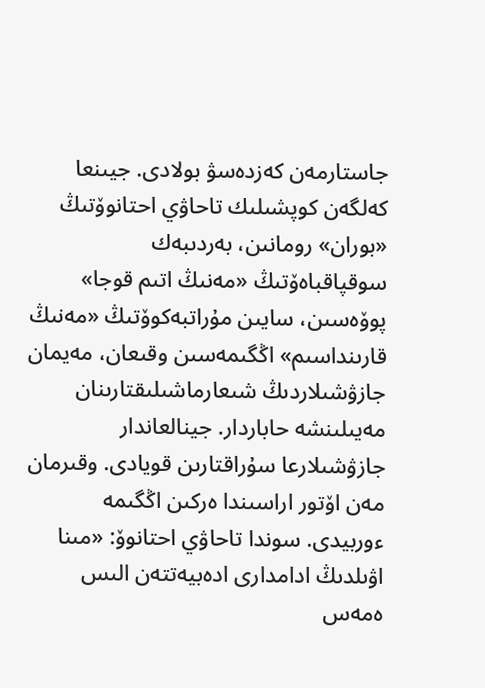جاستارمەن كەزدەسۋ بولادى. جيىنعا كەلگەن كوپشىلىك تاحاۋي احتانوۆتىڭ «بوران» رومانىن، بەردىبەك سوقپاقباەۆتىڭ «مەنىڭ اتىم قوجا» پوۆەسىن، سايىن مۇراتبەكوۆتىڭ «مەنىڭ قارىنداسىم» اڭگىمەسىن وقىعان، مەيمان جازۋشىلاردىڭ شىعارماشىلىقتارىنان مەيىلىنشە حاباردار. جينالعاندار جازۋشىلارعا سۇراقتارىن قويادى. وقىرمان مەن اۆتور اراسىندا ەركىن اڭگىمە ءوربيدى. سوندا تاحاۋي احتانوۆ: «مىنا اۋىلدىڭ ادامدارى ادەبيەتتەن الىس ەمەس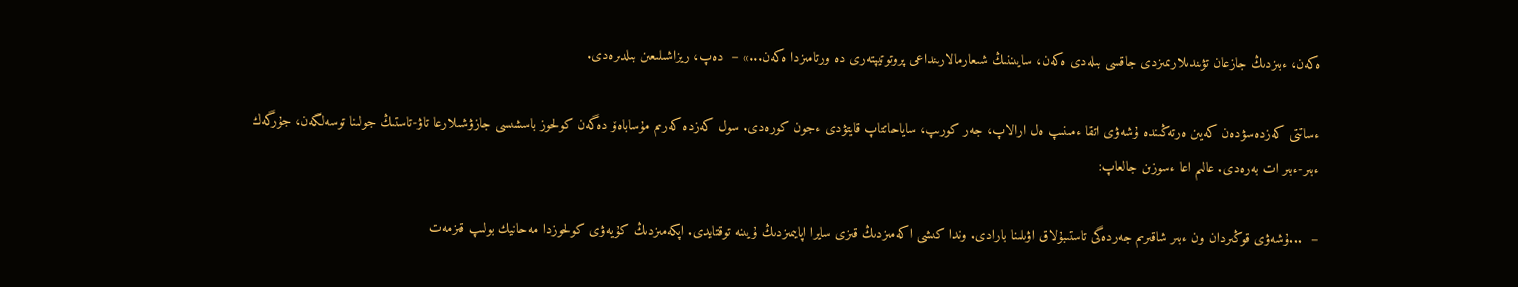ەكەن، ءبىزدىڭ جازعان تۋىندىلارىمىزدى جاقسى بىلەدى ەكەن، سايىننىڭ شىعارمالارىنداعى پروتوتيپتەرى دە ورتامىزدا ەكەن...» –  دەپ، ريزاشىلىعىن بىلدىرەدى.

ءساتتى كەزدەسۋدەن كەيىن ەرتەڭىندە ۇشەۋى اتقا ءمىنىپ ەل ارالاپ، جەر كورىپ، ساياحاتتاپ قايتۋدى ءجون كورەدى. سول كەزدە كەرىم مۇساباەۆ دەگەن كولحوز باسشىسى جازۋشىلارعا تاۋ-تاستىڭ جولىنا توسەلگەن، جۇرگەك ءبىر-ءبىر ات بەرەدى. عالىم اعا ءسوزىن جالعاپ:

–  ...ۇشەۋى قوڭىردان ون ءبىر شاقىرىم جەردەگى تاستىبۇلاق اۋىلىنا بارادى. وندا كىشى اكەمىزدىڭ قىزى سايرا اپايىمىزدىڭ ۇيىنە توقتايدى. اپكەمىزدىڭ كۇيەۋى كولحوزدا مەحانيك بولىپ قىزمەت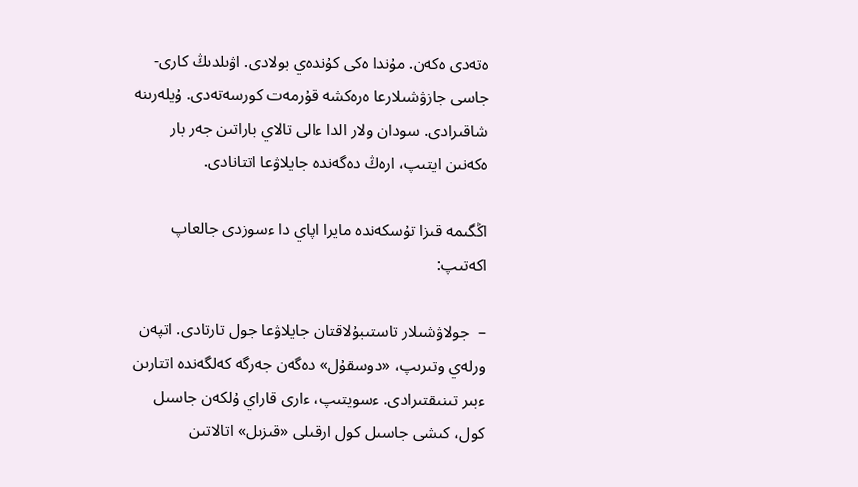ەتەدى ەكەن. مۇندا ەكى كۇندەي بولادى. اۋىلدىڭ كارى-جاسى جازۋشىلارعا ەرەكشە قۇرمەت كورسەتەدى. ۇيلەرىنە شاقىرادى. سودان ولار الدا ءالى تالاي باراتىن جەر بار ەكەنىن ايتىپ، ارەڭ دەگەندە جايلاۋعا اتتانادى.

اڭگىمە قىزا تۇسكەندە مايرا اپاي دا ءسوزدى جالعاپ اكەتىپ:

–  جولاۋشىلار تاستىبۇلاقتان جايلاۋعا جول تارتادى. اتپەن ورلەي وتىرىپ، «دوسقۇل» دەگەن جەرگە كەلگەندە اتتارىن ءبىر تىنىقتىرادى. ءسويتىپ، ءارى قاراي ۇلكەن جاسىل كول، كىشى جاسىل كول ارقىلى «قىزىل» اتالاتىن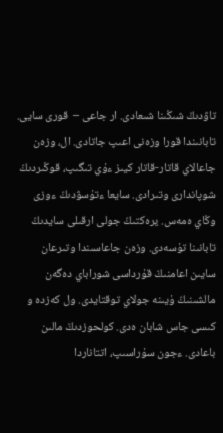تاۋدىڭ شىڭىنا شىعادى. ار جاعى –  قورى سايى. تابانىندا قورا وزەنى اعىپ جاتادى. ال، وزەن جاعالاي قاتار-قاتار كيىز ءۇي تىگىپ، قوڭىردىڭ شوپاندارى وتىرادى. سايعا ءتۇسۋدىڭ ءوزى وڭاي ەمەس. يرەكتىڭ جولى ارقىلى سايدىڭ تابانىنا تۇسەدى. وزەن جاعاسىندا وتىرعان سايىن اعامنىڭ قۇرداسى شوراباي دەگەن مالشىنىڭ ۇيىنە جولاي توقتايدى. ول كەزدە و كىسى جاس شابان ەدى. كولحوزدىڭ مالىن باعادى. ءجون سۇراسىپ، اتتاناردا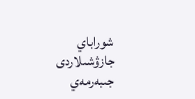شوراباي جازۋشىلاردى جىبەرمەي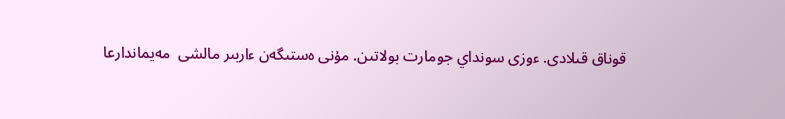قوناق قىلادى. ءوزى سونداي جومارت بولاتىن. مۇنى ەستىگەن ءاربىر مالشى  مەيماندارعا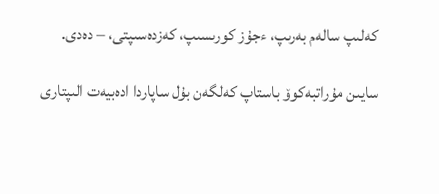كەلىپ سالەم بەرىپ، ءجۇز كورىسىپ، كەزدەسىپتى، – دەدى.

سايىن مۇراتبەكوۆ باستاپ كەلگەن بۇل ساپاردا ادەبيەت الىپتارى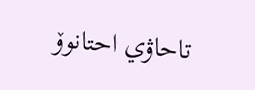تاحاۋي احتانوۆ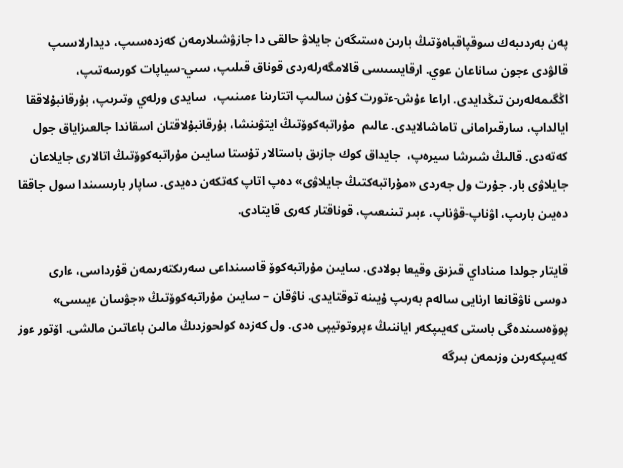پەن بەردىبەك سوقپاقباەۆتىڭ بارىن ەستىگەن جايلاۋ حالقى دا جازۋشىلارمەن كەزدەسىپ، ديدارلاسىپ قالۋدى ءجون ساناعان عوي. ارقايسىسى قالامگەرلەردى قوناق قىلىپ، سىي-سياپات كورسەتىپ، اڭگىمەلەرىن تىڭدايدى. اراعا ءۇش-ءتورت كۇن سالىپ اتتارىنا ءمىنىپ،  سايدى ورلەي وتىرىپ، بۇرقانبۇلاققا ايالداپ، سارقىرامانى تاماشالايدى. عالىم  مۇراتبەكوۆتىڭ ايتۋىنشا، بۇرقانبۇلاقتان اسقاندا جالعىزاياق جول كەتەدى. قالىڭ شىرشا سيرەپ،  جايداق كوك جازىق باستالار تۇستا سايىن مۇراتبەكوۆتىڭ اتالارى جايلاعان جايلاۋى بار. جۇرت ول جەردى «مۇراتبەكتىڭ جايلاۋى» دەپ اتاپ كەتكەن دەيدى. ساپار بارىسىندا سول جاققا دەيىن بارىپ، اۋناپ-قۋناپ، ءبىر تىنىعىپ، قوناقتار كەرى قايتادى.

قايتار جولدا مىناداي قىزىق وقيعا بولادى. سايىن مۇراتبەكوۆ قاسىنداعى سەرىكتەرىمەن قۇرداسى، ءارى دوسى ناۋقانعا ارنايى سالەم بەرىپ ۇيىنە توقتايدى. ناۋقان – سايىن مۇراتبەكوۆتىڭ «جۋسان ءيىسى» پوۆەسىندەگى باستى كەيىپكەر اياننىڭ ءپروتوتيپى ەدى. ول كەزدە كولحوزدىڭ مالىن باعاتىن مالشى. اۆتور ءوز كەيىپكەرىن وزىمەن بىرگە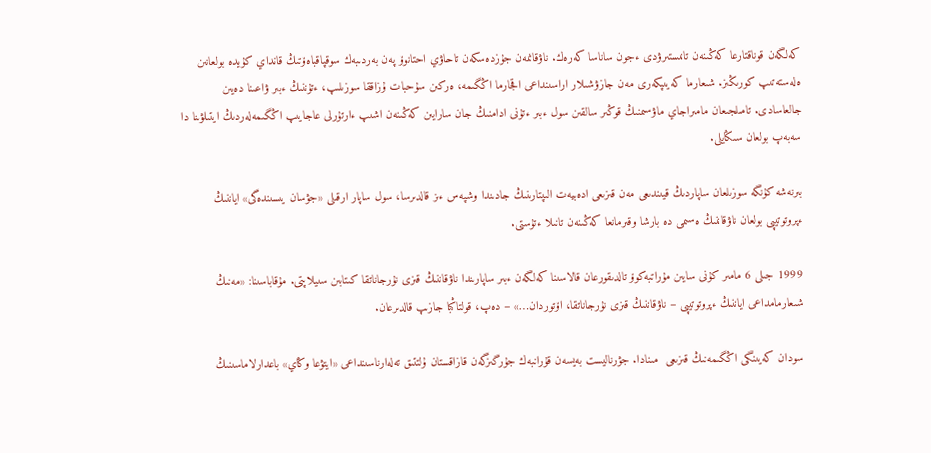كەلگەن قوناقتارعا كەڭىنەن تانىستىرۋدى ءجون ساناسا كەرەك. ناۋقانمەن جۇزدەسكەن تاحاۋي احتانوۆ پەن بەردىبەك سوقپاقباەۆتىڭ قانداي كۇيدە بولعانىن ەلەستەتىپ كورىڭىز. شىعارما كەيىپكەرى مەن جازۋشىلار اراسىنداعى اقجارما اڭگىمە، ەركىن سۇحبات ۇزاققا سوزىلىپ، ءتۇننىڭ ءبىر ۋاعىنا دەيىن جالعاسادى. تامىلجىعان مامىراجاي ماۋسىمنىڭ قوڭىر سالقىن سول ءبىر ءتۇنى ادامنىڭ جان سارايىن كەڭىنەن اشىپ ءارتۇرلى عاجايىپ اڭگىمەلەردىڭ ايتىلۋىنا دا سەبەپ بولعان سىڭايلى.

بىرنەشە كۇنگە سوزىلعان ساپاردىڭ قيىندىعى مەن قىزىعى ادەبيەت الىپتارىنىڭ جادىندا وشپەس ءىز قالدىرسا، سول ساپار ارقىلى «جۋسان يىسىندەگى» اياننىڭ ءپروتوتيپى بولعان ناۋقاننىڭ ەسىمى دە بارشا وقىرمانعا كەڭىنەن تانىلا ءتۇستى.

1999 جىلى 6 مامىر كۇنى سايىن مۇراتبەكوۆ تالدىقورعان قالاسىنا كەلگەن ءبىر ساپارىندا ناۋقاننىڭ قىزى نۇرجاناتقا كىتابىن سىيلاپتى. مۇقاباسىنا: «مەنىڭ شىعارمامداعى اياننىڭ ءپروتوتيپى – ناۋقاننىڭ قىزى نۇرجاناتقا، اۆتوردان…» – دەپ، قولتاڭبا جازىپ قالدىرعان.

سودان كەيىنگى اڭگىمەنىڭ قىزىعى  مىنادا. جۋرناليست بەيسەن قۇرانبەك جۇرگىزگەن قازاقستان ۇلتتىق تەلەارناسىنداعى «ايتۋعا وڭاي» باعدارلاماسىنىڭ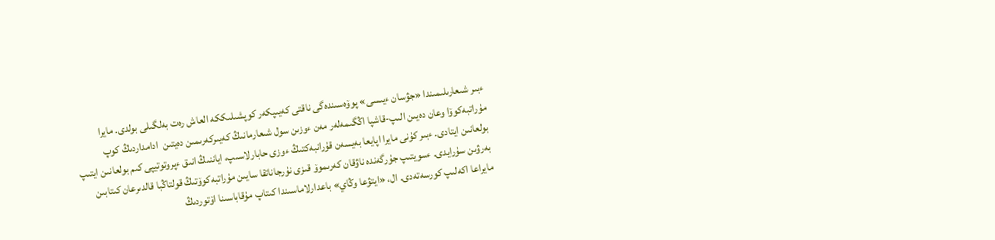ءبىر شىعارىلىمىندا «جۋسان ءيىسى» پوۆەسىندەگى ناقتى كەيىپكەر كوپشىلىككە العاش رەت بەلگىلى بولدى. مايرا مۇراتبەكوۆا وعان دەيىن الىپ-قاشپا اڭگىمەلەر مەن ءوزىن سول شىعارمانىڭ كەيىركەرىمىن دەيتىن  ادامداردىڭ كوپ  بولعانىن ايتادى. ءبىر كۇنى مايرا اپايعا بەيسەن قۇرانبەكتىڭ ءوزى حابارلاسىپ، اياننىڭ انىق ءپروتوتيپى كىم بولعانىن ايتىپ بەرۋىن سۇرايدى. ءسويتىپ جۇرگەندە ناۋقان كەرىموۆ قىزى نۇرجاناتقا سايىن مۇراتبەكوۆتىڭ قولتاڭبا قالدىرعان كىتابىن مايراعا اكەلىپ كورسەتەدى. ال، «ايتۋعا وڭاي» باعدارلاماسىندا كىتاپ مۇقاباسىنا اۆتوردىڭ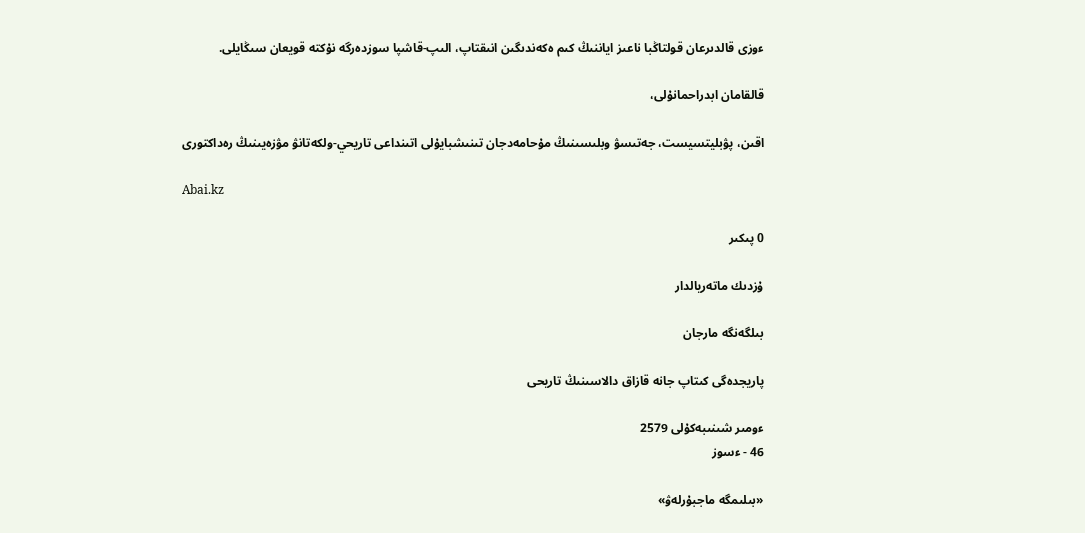ءوزى قالدىرعان قولتاڭبا ناعىز اياننىڭ كىم ەكەندىگىن انىقتاپ، الىپ-قاشپا سوزدەرگە نۇكتە قويعان سىڭايلى.

قالقامان ابدراحمانۇلى،

اقىن، پۋبليتسيست، جەتىسۋ وبلىسىنىڭ مۇحامەدجان تىنىشبايۇلى اتىنداعى تاريحي-ولكەتانۋ مۋزەيىنىڭ رەداكتورى

Abai.kz

0 پىكىر

ۇزدىك ماتەريالدار

بىلگەنگە مارجان

پاريجدەگى كىتاپ جانە قازاق دالاسىنىڭ تاريحى

ءومىر شىنىبەكۇلى 2579
46 - ءسوز

«بىلىمگە ماجبۇرلەۋ»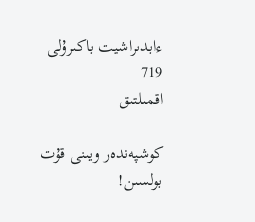ءابدىراشيت باكىرۇلى 719
اقمىلتىق

كوشپەندەر ويىنى قۇت بولسىن!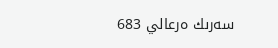سەرىك ەرعالي 683